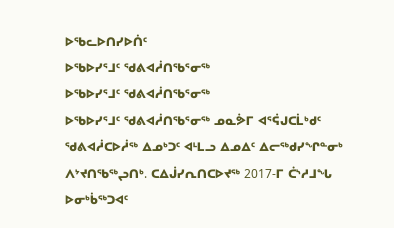ᐅᖃᓚᐅᑎᓯᐅᑏᑦ
ᐅᖃᐅᓯᕐᒧᑦ ᖁᕕᐊᓲᑎᖃᕐᓂᖅ
ᐅᖃᐅᓯᕐᒧᑦ ᖁᕕᐊᓲᑎᖃᕐᓂᖅ
ᐅᖃᐅᓯᕐᒧᑦ ᖁᕕᐊᓲᑎᖃᕐᓂᖅ ᓄᓇᕘᒥ ᐊᕐᕌᒍᑕᒫᒃᑯᑦ ᖁᕕᐊᓲᑕᐅᓲᖅ ᐃᓄᒃᑐᑦ ᐊᒻᒪᓗ ᐃᓄᐃᑦ ᐃᓕᖅᑯᓯᖏᓐᓂᒃ ᐱᔾᔪᑎᖃᖅᖢᑎᒃ. ᑕᐃᒎᓯᕆᑎᑕᐅᔪᖅ 2017-ᒥ ᑖᔅᓱᒧᖓ ᐅᓂᒃᑳᖅᑐᐊᑦ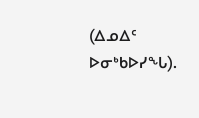(ᐃᓄᐃᑦ ᐅᓂᒃᑲᐅᓯᖓ).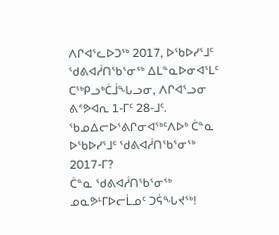ᐱᒋᐊᕐᓚᐅᑐᖅ 2017, ᐅᖃᐅᓯᕐᒧᑦ ᖁᕕᐊᓲᑎᖃᕐᓂᖅ ᐃᒪᓐᓇᐅᓂᐊᕐᒪᑦ ᑕᖅᑭᓗᒃᑖᒨᖓᓗᓂ, ᐱᒋᐊᕐᓗᓂ ᕕᕝᕗᐊᕆ 1-ᒥᑦ 28-ᒧᑦ.
ᖃᓄᐃᓕᐅᕐᕕᒋᓂᐊᖅᑦᐱᐅᒃ ᑖᓐᓇ ᐅᖃᐅᓯᕐᒧᑦ ᖁᕕᐊᓲᑎᖃᕐᓂᖅ 2017-ᒥ?
ᑖᓐᓇ ᖁᕕᐊᓲᑎᖃᕐᓂᖅ ᓄᓇᕗᒻᒥᐅᓕᒫᓄᑦ ᑐᕌᖓᔪᖅ!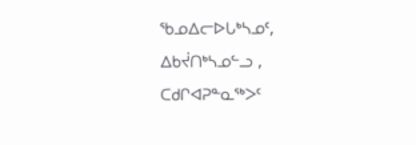ᖃᓄᐃᓕᐅᒐᒃᓴᓄᑦ, ᐃᑲᔫᑎᒃᓴᓄᓪᓗ , ᑕᑯᒋᐊᕈᓐᓇᖅᐳᑦ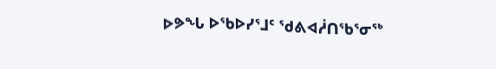ᐅᕗᖓ ᐅᖃᐅᓯᕐᒧᑦ ᖁᕕᐊᓲᑎᖃᕐᓂᖅ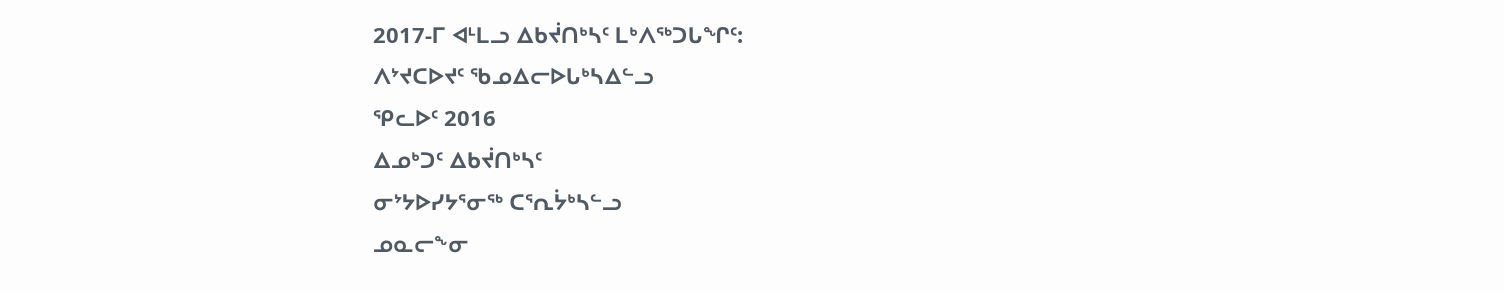2017-ᒥ ᐊᒻᒪᓗ ᐃᑲᔫᑎᒃᓴᑦ ᒪᒃᐱᖅᑐᒐᖏᑦ:
ᐱᔾᔪᑕᐅᔪᑦ ᖃᓄᐃᓕᐅᒐᒃᓴᐃᓪᓗ
ᕿᓚᐅᑦ 2016
ᐃᓄᒃᑐᑦ ᐃᑲᔫᑎᒃᓴᑦ
ᓂᔾᔭᐅᓯᔭᕐᓂᖅ ᑕᕐᕆᔮᒃᓴᓪᓗ
ᓄᓇᓕᖕᓂ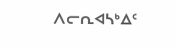ᐱᓕᕆᐊᓴᒃᐃᑦ